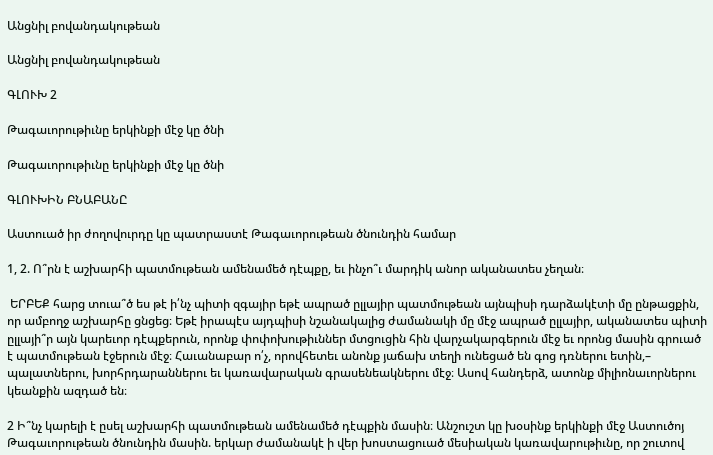Անցնիլ բովանդակութեան

Անցնիլ բովանդակութեան

ԳԼՈՒԽ 2

Թագաւորութիւնը երկինքի մէջ կը ծնի

Թագաւորութիւնը երկինքի մէջ կը ծնի

ԳԼՈՒԽԻՆ ԲՆԱԲԱՆԸ

Աստուած իր ժողովուրդը կը պատրաստէ Թագաւորութեան ծնունդին համար

1, 2. Ո՞րն է աշխարհի պատմութեան ամենամեծ դէպքը, եւ ինչո՞ւ մարդիկ անոր ականատես չեղան։

 ԵՐԲԵՔ հարց տուա՞ծ ես թէ ի՛նչ պիտի զգայիր եթէ ապրած ըլլայիր պատմութեան այնպիսի դարձակէտի մը ընթացքին, որ ամբողջ աշխարհը ցնցեց։ Եթէ իրապէս այդպիսի նշանակալից ժամանակի մը մէջ ապրած ըլլայիր, ականատես պիտի ըլլայի՞ր այն կարեւոր դէպքերուն, որոնք փոփոխութիւններ մտցուցին հին վարչակարգերուն մէջ եւ որոնց մասին գրուած է պատմութեան էջերուն մէջ։ Հաւանաբար ո՛չ, որովհետեւ անոնք յաճախ տեղի ունեցած են գոց դռներու ետին,– պալատներու, խորհրդարաններու եւ կառավարական գրասենեակներու մէջ։ Ասով հանդերձ, ատոնք միլիոնաւորներու կեանքին ազդած են։

2 Ի՞նչ կարելի է ըսել աշխարհի պատմութեան ամենամեծ դէպքին մասին։ Անշուշտ կը խօսինք երկինքի մէջ Աստուծոյ Թագաւորութեան ծնունդին մասին. երկար ժամանակէ ի վեր խոստացուած մեսիական կառավարութիւնը, որ շուտով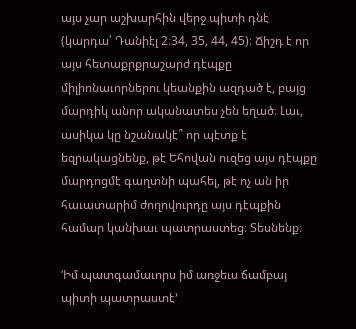այս չար աշխարհին վերջ պիտի դնէ (կարդա՛ Դանիէլ 2։34, 35, 44, 45)։ Ճիշդ է որ այս հետաքրքրաշարժ դէպքը միլիոնաւորներու կեանքին ազդած է, բայց մարդիկ անոր ականատես չեն եղած։ Լաւ, ասիկա կը նշանակէ՞ որ պէտք է եզրակացնենք, թէ Եհովան ուզեց այս դէպքը մարդոցմէ գաղտնի պահել, թէ ոչ ան իր հաւատարիմ ժողովուրդը այս դէպքին համար կանխաւ պատրաստեց։ Տեսնենք։

‘Իմ պատգամաւորս իմ առջեւս ճամբայ պիտի պատրաստէ’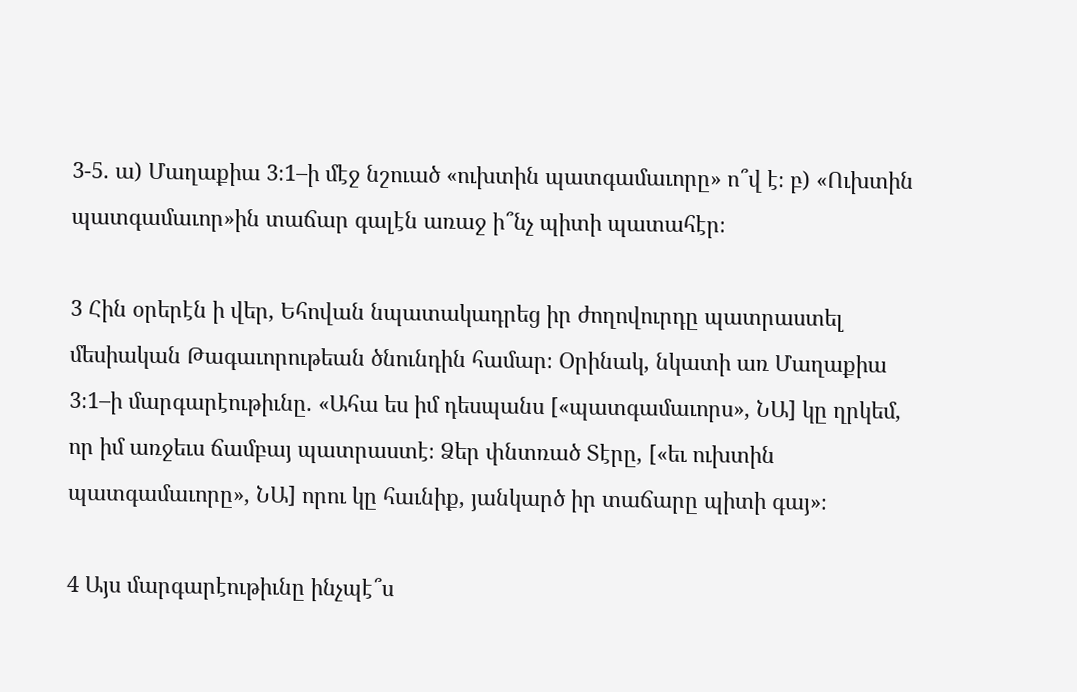3-5. ա) Մաղաքիա 3։1–ի մէջ նշուած «ուխտին պատգամաւորը» ո՞վ է։ բ) «Ուխտին պատգամաւոր»ին տաճար գալէն առաջ ի՞նչ պիտի պատահէր։

3 Հին օրերէն ի վեր, Եհովան նպատակադրեց իր ժողովուրդը պատրաստել մեսիական Թագաւորութեան ծնունդին համար։ Օրինակ, նկատի առ Մաղաքիա 3։1–ի մարգարէութիւնը. «Ահա ես իմ դեսպանս [«պատգամաւորս», ՆԱ] կը ղրկեմ, որ իմ առջեւս ճամբայ պատրաստէ։ Ձեր փնտռած Տէրը, [«եւ ուխտին պատգամաւորը», ՆԱ] որու կը հաւնիք, յանկարծ իր տաճարը պիտի գայ»։

4 Այս մարգարէութիւնը ինչպէ՞ս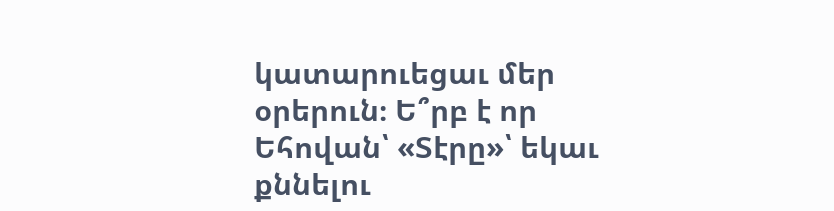կատարուեցաւ մեր օրերուն։ Ե՞րբ է որ Եհովան՝ «Տէրը»՝ եկաւ քննելու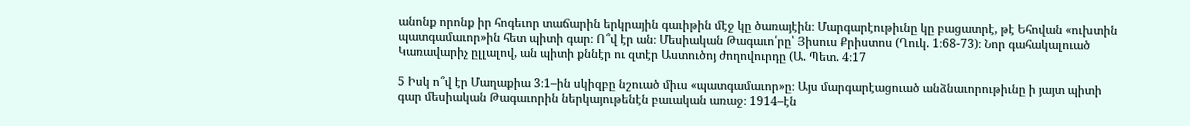անոնք որոնք իր հոգեւոր տաճարին երկրային գաւիթին մէջ կը ծառայէին։ Մարգարէութիւնը կը բացատրէ, թէ Եհովան «ուխտին պատգամաւոր»ին հետ պիտի գար։ Ո՞վ էր ան։ Մեսիական Թագաւո՛րը՝ Յիսուս Քրիստոս (Ղուկ. 1։68-73)։ Նոր գահակալուած Կառավարիչ ըլլալով, ան պիտի քննէր ու զտէր Աստուծոյ ժողովուրդը (Ա. Պետ. 4։17

5 Իսկ ո՞վ էր Մաղաքիա 3։1–ին սկիզբը նշուած միւս «պատգամաւոր»ը։ Այս մարգարէացուած անձնաւորութիւնը ի յայտ պիտի գար մեսիական Թագաւորին ներկայութենէն բաւական առաջ։ 1914–էն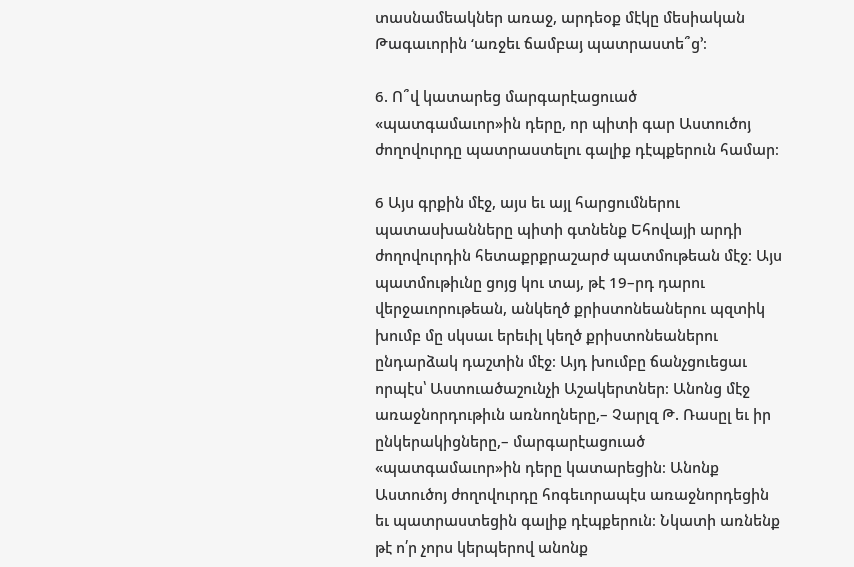տասնամեակներ առաջ, արդեօք մէկը մեսիական Թագաւորին ‘առջեւ ճամբայ պատրաստե՞ց’։

6. Ո՞վ կատարեց մարգարէացուած «պատգամաւոր»ին դերը, որ պիտի գար Աստուծոյ ժողովուրդը պատրաստելու գալիք դէպքերուն համար։

6 Այս գրքին մէջ, այս եւ այլ հարցումներու պատասխանները պիտի գտնենք Եհովայի արդի ժողովուրդին հետաքրքրաշարժ պատմութեան մէջ։ Այս պատմութիւնը ցոյց կու տայ, թէ 19–րդ դարու վերջաւորութեան, անկեղծ քրիստոնեաներու պզտիկ խումբ մը սկսաւ երեւիլ կեղծ քրիստոնեաներու ընդարձակ դաշտին մէջ։ Այդ խումբը ճանչցուեցաւ որպէս՝ Աստուածաշունչի Աշակերտներ։ Անոնց մէջ առաջնորդութիւն առնողները,– Չարլզ Թ. Ռասըլ եւ իր ընկերակիցները,– մարգարէացուած «պատգամաւոր»ին դերը կատարեցին։ Անոնք Աստուծոյ ժողովուրդը հոգեւորապէս առաջնորդեցին եւ պատրաստեցին գալիք դէպքերուն։ Նկատի առնենք թէ ո՛ր չորս կերպերով անոնք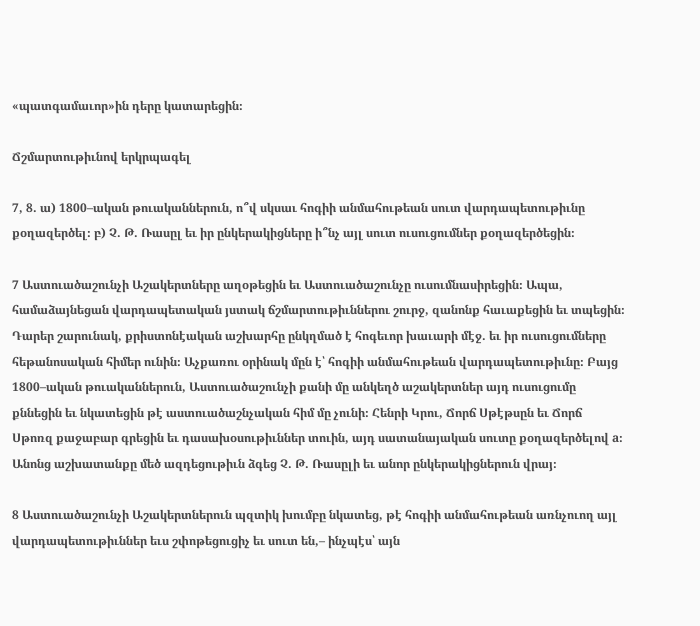«պատգամաւոր»ին դերը կատարեցին։

Ճշմարտութիւնով երկրպագել

7, 8. ա) 1800–ական թուականներուն, ո՞վ սկսաւ հոգիի անմահութեան սուտ վարդապետութիւնը քօղազերծել։ բ) Չ. Թ. Ռասըլ եւ իր ընկերակիցները ի՞նչ այլ սուտ ուսուցումներ քօղազերծեցին։

7 Աստուածաշունչի Աշակերտները աղօթեցին եւ Աստուածաշունչը ուսումնասիրեցին։ Ապա, համաձայնեցան վարդապետական յստակ ճշմարտութիւններու շուրջ, զանոնք հաւաքեցին եւ տպեցին։ Դարեր շարունակ, քրիստոնէական աշխարհը ընկղմած է հոգեւոր խաւարի մէջ. եւ իր ուսուցումները հեթանոսական հիմեր ունին։ Աչքառու օրինակ մըն է՝ հոգիի անմահութեան վարդապետութիւնը։ Բայց 1800–ական թուականներուն, Աստուածաշունչի քանի մը անկեղծ աշակերտներ այդ ուսուցումը քննեցին եւ նկատեցին թէ աստուածաշնչական հիմ մը չունի։ Հենրի Կրու, Ճորճ Սթէթսըն եւ Ճորճ Սթոռզ քաջաբար գրեցին եւ դասախօսութիւններ տուին, այդ սատանայական սուտը քօղազերծելով a։ Անոնց աշխատանքը մեծ ազդեցութիւն ձգեց Չ. Թ. Ռասըլի եւ անոր ընկերակիցներուն վրայ։

8 Աստուածաշունչի Աշակերտներուն պզտիկ խումբը նկատեց, թէ հոգիի անմահութեան առնչուող այլ վարդապետութիւններ եւս շփոթեցուցիչ եւ սուտ են,– ինչպէս՝ այն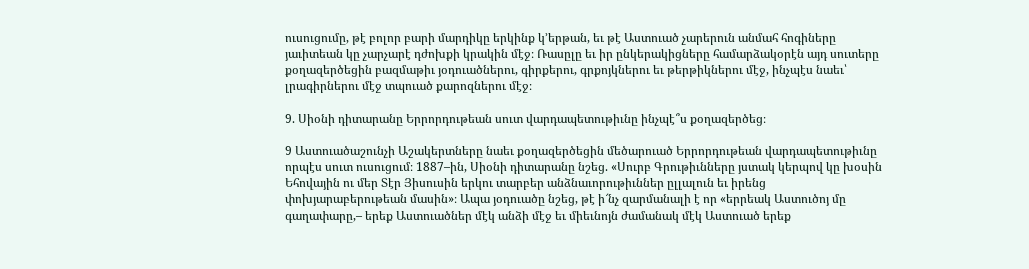ուսուցումը, թէ բոլոր բարի մարդիկը երկինք կ’երթան, եւ թէ Աստուած չարերուն անմահ հոգիները յաւիտեան կը չարչարէ դժոխքի կրակին մէջ։ Ռասըլը եւ իր ընկերակիցները համարձակօրէն այդ սուտերը քօղազերծեցին բազմաթիւ յօդուածներու, գիրքերու, գրքոյկներու եւ թերթիկներու մէջ, ինչպէս նաեւ՝ լրագիրներու մէջ տպուած քարոզներու մէջ։

9. Սիօնի դիտարանը Երրորդութեան սուտ վարդապետութիւնը ինչպէ՞ս քօղազերծեց։

9 Աստուածաշունչի Աշակերտները նաեւ քօղազերծեցին մեծարուած Երրորդութեան վարդապետութիւնը որպէս սուտ ուսուցում։ 1887–ին, Սիօնի դիտարանը նշեց. «Սուրբ Գրութիւնները յստակ կերպով կը խօսին Եհովային ու մեր Տէր Յիսուսին երկու տարբեր անձնաւորութիւններ ըլլալուն եւ իրենց փոխյարաբերութեան մասին»։ Ապա յօդուածը նշեց, թէ ի՜նչ զարմանալի է որ «երրեակ Աստուծոյ մը գաղափարը,– երեք Աստուածներ մէկ անձի մէջ եւ միեւնոյն ժամանակ մէկ Աստուած երեք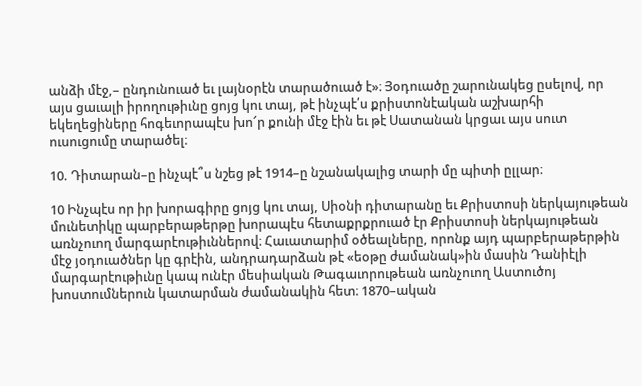անձի մէջ,– ընդունուած եւ լայնօրէն տարածուած է»։ Յօդուածը շարունակեց ըսելով, որ այս ցաւալի իրողութիւնը ցոյց կու տայ, թէ ինչպէ՛ս քրիստոնէական աշխարհի եկեղեցիները հոգեւորապէս խո՜ր քունի մէջ էին եւ թէ Սատանան կրցաւ այս սուտ ուսուցումը տարածել։

10. Դիտարան–ը ինչպէ՞ս նշեց թէ 1914–ը նշանակալից տարի մը պիտի ըլլար։

10 Ինչպէս որ իր խորագիրը ցոյց կու տայ, Սիօնի դիտարանը եւ Քրիստոսի ներկայութեան մունետիկը պարբերաթերթը խորապէս հետաքրքրուած էր Քրիստոսի ներկայութեան առնչուող մարգարէութիւններով։ Հաւատարիմ օծեալները, որոնք այդ պարբերաթերթին մէջ յօդուածներ կը գրէին, անդրադարձան թէ «եօթը ժամանակ»ին մասին Դանիէլի մարգարէութիւնը կապ ունէր մեսիական Թագաւորութեան առնչուող Աստուծոյ խոստումներուն կատարման ժամանակին հետ։ 1870–ական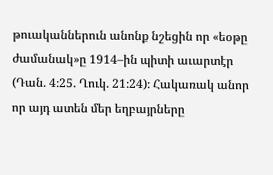թուականներուն անոնք նշեցին որ «եօթը ժամանակ»ը 1914–ին պիտի աւարտէր (Դան. 4։25. Ղուկ. 21։24)։ Հակառակ անոր որ այդ ատեն մեր եղբայրները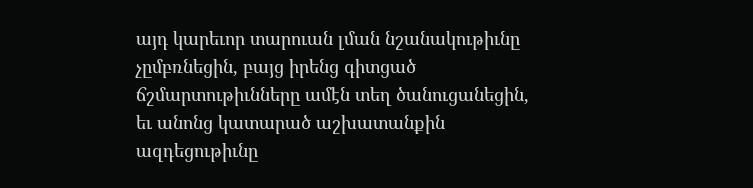այդ կարեւոր տարուան լման նշանակութիւնը չըմբռնեցին, բայց իրենց գիտցած ճշմարտութիւնները ամէն տեղ ծանուցանեցին, եւ անոնց կատարած աշխատանքին ազդեցութիւնը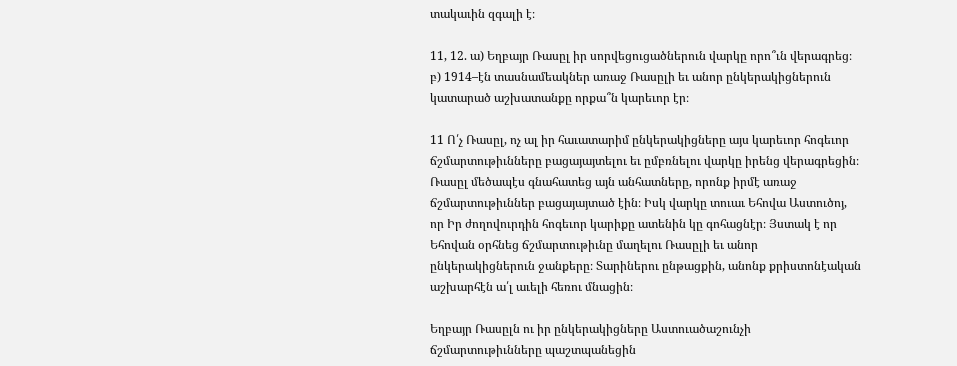տակաւին զգալի է։

11, 12. ա) Եղբայր Ռասըլ իր սորվեցուցածներուն վարկը որո՞ւն վերագրեց։ բ) 1914–էն տասնամեակներ առաջ Ռասըլի եւ անոր ընկերակիցներուն կատարած աշխատանքը որքա՞ն կարեւոր էր։

11 Ո՛չ Ռասըլ, ոչ ալ իր հաւատարիմ ընկերակիցները այս կարեւոր հոգեւոր ճշմարտութիւնները բացայայտելու եւ ըմբռնելու վարկը իրենց վերագրեցին։ Ռասըլ մեծապէս գնահատեց այն անհատները, որոնք իրմէ առաջ ճշմարտութիւններ բացայայտած էին։ Իսկ վարկը տուաւ Եհովա Աստուծոյ, որ Իր ժողովուրդին հոգեւոր կարիքը ատենին կը գոհացնէր։ Յստակ է որ Եհովան օրհնեց ճշմարտութիւնը մաղելու Ռասըլի եւ անոր ընկերակիցներուն ջանքերը։ Տարիներու ընթացքին, անոնք քրիստոնէական աշխարհէն ա՛լ աւելի հեռու մնացին։

Եղբայր Ռասըլն ու իր ընկերակիցները Աստուածաշունչի ճշմարտութիւնները պաշտպանեցին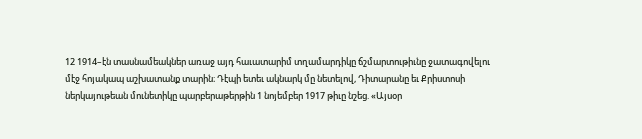12 1914–էն տասնամեակներ առաջ այդ հաւատարիմ տղամարդիկը ճշմարտութիւնը ջատագովելու մէջ հոյակապ աշխատանք տարին։ Դէպի ետեւ ակնարկ մը նետելով, Դիտարանը եւ Քրիստոսի ներկայութեան մունետիկը պարբերաթերթին 1 նոյեմբեր 1917 թիւը նշեց. «Այսօր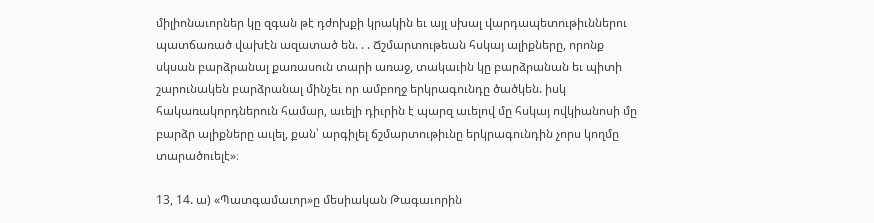միլիոնաւորներ կը զգան թէ դժոխքի կրակին եւ այլ սխալ վարդապետութիւններու պատճառած վախէն ազատած են. . . Ճշմարտութեան հսկայ ալիքները, որոնք սկսան բարձրանալ քառասուն տարի առաջ, տակաւին կը բարձրանան եւ պիտի շարունակեն բարձրանալ մինչեւ որ ամբողջ երկրագունդը ծածկեն. իսկ հակառակորդներուն համար, աւելի դիւրին է պարզ աւելով մը հսկայ ովկիանոսի մը բարձր ալիքները աւլել, քան՝ արգիլել ճշմարտութիւնը երկրագունդին չորս կողմը տարածուելէ»։

13, 14. ա) «Պատգամաւոր»ը մեսիական Թագաւորին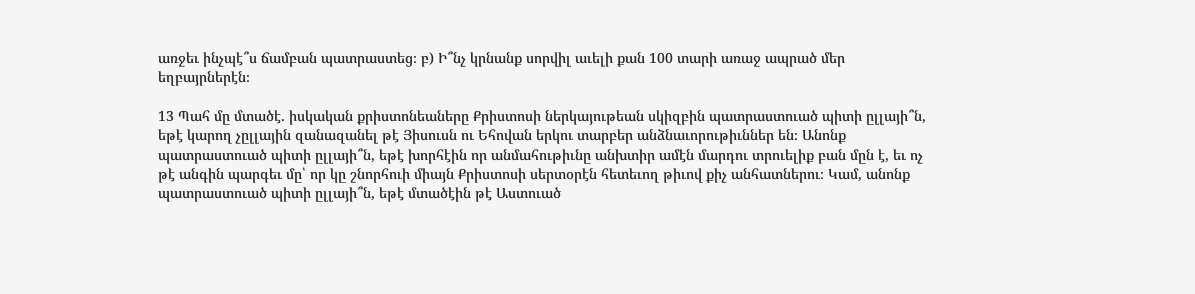առջեւ ինչպէ՞ս ճամբան պատրաստեց։ բ) Ի՞նչ կրնանք սորվիլ աւելի քան 100 տարի առաջ ապրած մեր եղբայրներէն։

13 Պահ մը մտածէ. իսկական քրիստոնեաները Քրիստոսի ներկայութեան սկիզբին պատրաստուած պիտի ըլլայի՞ն, եթէ կարող չըլլային զանազանել թէ Յիսուսն ու Եհովան երկու տարբեր անձնաւորութիւններ են։ Անոնք պատրաստուած պիտի ըլլայի՞ն, եթէ խորհէին որ անմահութիւնը անխտիր ամէն մարդու տրուելիք բան մըն է, եւ ոչ թէ անգին պարգեւ մը՝ որ կը շնորհուի միայն Քրիստոսի սերտօրէն հետեւող թիւով քիչ անհատներու։ Կամ, անոնք պատրաստուած պիտի ըլլայի՞ն, եթէ մտածէին թէ Աստուած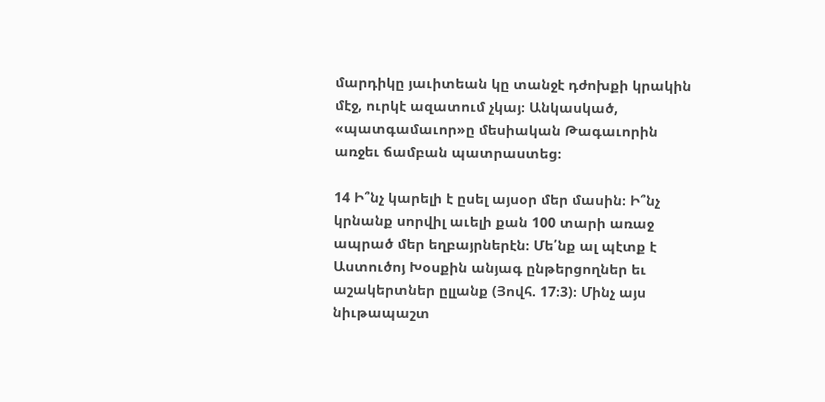մարդիկը յաւիտեան կը տանջէ դժոխքի կրակին մէջ, ուրկէ ազատում չկայ։ Անկասկած, «պատգամաւոր»ը մեսիական Թագաւորին առջեւ ճամբան պատրաստեց։

14 Ի՞նչ կարելի է ըսել այսօր մեր մասին։ Ի՞նչ կրնանք սորվիլ աւելի քան 100 տարի առաջ ապրած մեր եղբայրներէն։ Մե՛նք ալ պէտք է Աստուծոյ Խօսքին անյագ ընթերցողներ եւ աշակերտներ ըլլանք (Յովհ. 17։3)։ Մինչ այս նիւթապաշտ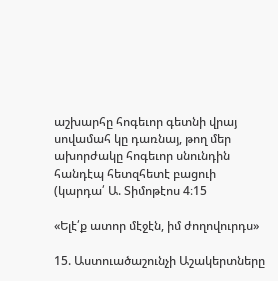աշխարհը հոգեւոր գետնի վրայ սովամահ կը դառնայ, թող մեր ախորժակը հոգեւոր սնունդին հանդէպ հետզհետէ բացուի (կարդա՛ Ա. Տիմոթէոս 4։15

«Ելէ՛ք ատոր մէջէն, իմ ժողովուրդս»

15. Աստուածաշունչի Աշակերտները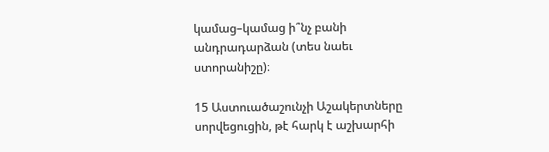կամաց–կամաց ի՞նչ բանի անդրադարձան (տես նաեւ ստորանիշը)։

15 Աստուածաշունչի Աշակերտները սորվեցուցին, թէ հարկ է աշխարհի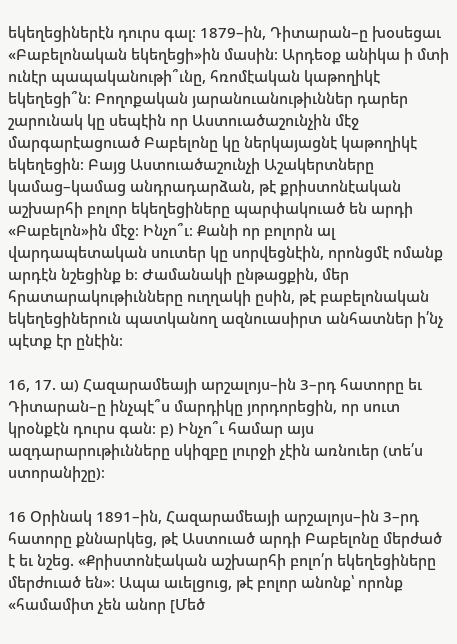եկեղեցիներէն դուրս գալ։ 1879–ին, Դիտարան–ը խօսեցաւ «Բաբելոնական եկեղեցի»ին մասին։ Արդեօք անիկա ի մտի ունէր պապականութի՞ւնը, հռոմէական կաթողիկէ եկեղեցի՞ն։ Բողոքական յարանուանութիւններ դարեր շարունակ կը սեպէին որ Աստուածաշունչին մէջ մարգարէացուած Բաբելոնը կը ներկայացնէ կաթողիկէ եկեղեցին։ Բայց Աստուածաշունչի Աշակերտները կամաց–կամաց անդրադարձան, թէ քրիստոնէական աշխարհի բոլոր եկեղեցիները պարփակուած են արդի «Բաբելոն»ին մէջ։ Ինչո՞ւ։ Քանի որ բոլորն ալ վարդապետական սուտեր կը սորվեցնէին, որոնցմէ ոմանք արդէն նշեցինք b։ Ժամանակի ընթացքին, մեր հրատարակութիւնները ուղղակի ըսին, թէ բաբելոնական եկեղեցիներուն պատկանող ազնուասիրտ անհատներ ի՛նչ պէտք էր ընէին։

16, 17. ա) Հազարամեայի արշալոյս–ին 3–րդ հատորը եւ Դիտարան–ը ինչպէ՞ս մարդիկը յորդորեցին, որ սուտ կրօնքէն դուրս գան։ բ) Ինչո՞ւ համար այս ազդարարութիւնները սկիզբը լուրջի չէին առնուեր (տե՛ս ստորանիշը)։

16 Օրինակ 1891–ին, Հազարամեայի արշալոյս–ին 3–րդ հատորը քննարկեց, թէ Աստուած արդի Բաբելոնը մերժած է եւ նշեց. «Քրիստոնէական աշխարհի բոլո՛ր եկեղեցիները մերժուած են»։ Ապա աւելցուց, թէ բոլոր անոնք՝ որոնք «համամիտ չեն անոր [Մեծ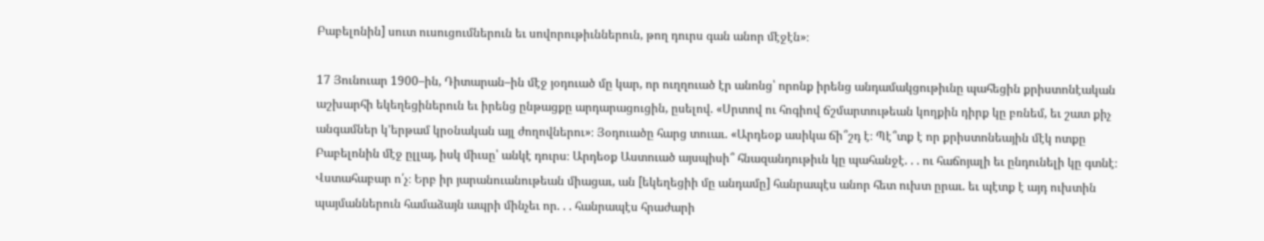Բաբելոնին] սուտ ուսուցումներուն եւ սովորութիւններուն, թող դուրս գան անոր մէջէն»։

17 Յունուար 1900–ին, Դիտարան–ին մէջ յօդուած մը կար, որ ուղղուած էր անոնց՝ որոնք իրենց անդամակցութիւնը պահեցին քրիստոնէական աշխարհի եկեղեցիներուն եւ իրենց ընթացքը արդարացուցին, ըսելով. «Սրտով ու հոգիով ճշմարտութեան կողքին դիրք կը բռնեմ, եւ շատ քիչ անգամներ կ’երթամ կրօնական այլ ժողովներու»։ Յօդուածը հարց տուաւ. «Արդեօք ասիկա ճի՞շդ է։ Պէ՞տք է որ քրիստոնեային մէկ ոտքը Բաբելոնին մէջ ըլլայ, իսկ միւսը՝ անկէ դուրս։ Արդեօք Աստուած այսպիսի՞ հնազանդութիւն կը պահանջէ. . . ու հաճոյալի եւ ընդունելի կը գտնէ։ Վստահաբար ո՛չ։ Երբ իր յարանուանութեան միացաւ, ան [եկեղեցիի մը անդամը] հանրապէս անոր հետ ուխտ ըրաւ. եւ պէտք է այդ ուխտին պայմաններուն համաձայն ապրի մինչեւ որ. . . հանրապէս հրաժարի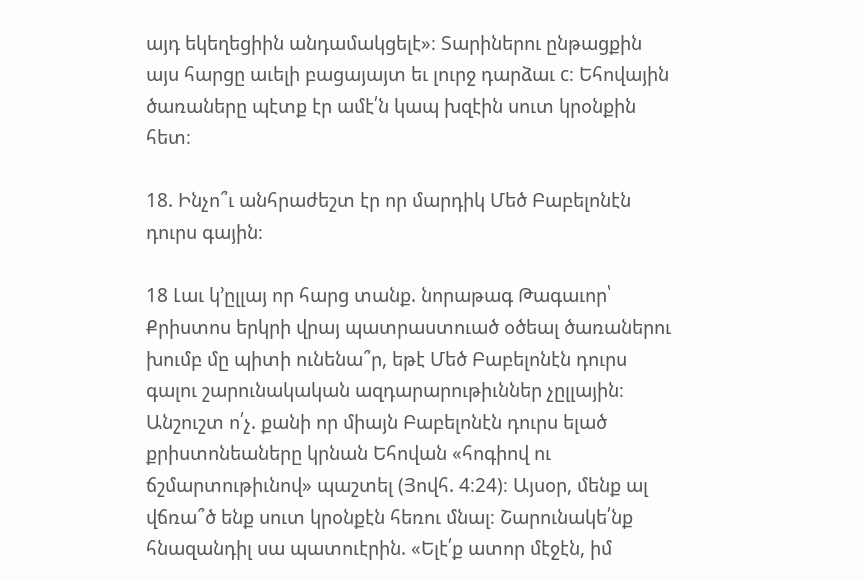այդ եկեղեցիին անդամակցելէ»։ Տարիներու ընթացքին այս հարցը աւելի բացայայտ եւ լուրջ դարձաւ c։ Եհովային ծառաները պէտք էր ամէ՛ն կապ խզէին սուտ կրօնքին հետ։

18. Ինչո՞ւ անհրաժեշտ էր որ մարդիկ Մեծ Բաբելոնէն դուրս գային։

18 Լաւ կ’ըլլայ որ հարց տանք. նորաթագ Թագաւոր՝ Քրիստոս երկրի վրայ պատրաստուած օծեալ ծառաներու խումբ մը պիտի ունենա՞ր, եթէ Մեծ Բաբելոնէն դուրս գալու շարունակական ազդարարութիւններ չըլլային։ Անշուշտ ո՛չ. քանի որ միայն Բաբելոնէն դուրս ելած քրիստոնեաները կրնան Եհովան «հոգիով ու ճշմարտութիւնով» պաշտել (Յովհ. 4։24)։ Այսօր, մենք ալ վճռա՞ծ ենք սուտ կրօնքէն հեռու մնալ։ Շարունակե՛նք հնազանդիլ սա պատուէրին. «Ելէ՛ք ատոր մէջէն, իմ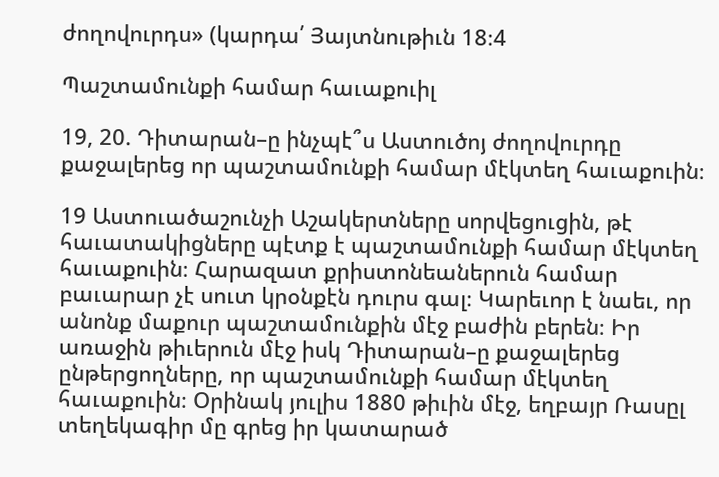ժողովուրդս» (կարդա՛ Յայտնութիւն 18։4

Պաշտամունքի համար հաւաքուիլ

19, 20. Դիտարան–ը ինչպէ՞ս Աստուծոյ ժողովուրդը քաջալերեց որ պաշտամունքի համար մէկտեղ հաւաքուին։

19 Աստուածաշունչի Աշակերտները սորվեցուցին, թէ հաւատակիցները պէտք է պաշտամունքի համար մէկտեղ հաւաքուին։ Հարազատ քրիստոնեաներուն համար բաւարար չէ սուտ կրօնքէն դուրս գալ։ Կարեւոր է նաեւ, որ անոնք մաքուր պաշտամունքին մէջ բաժին բերեն։ Իր առաջին թիւերուն մէջ իսկ Դիտարան–ը քաջալերեց ընթերցողները, որ պաշտամունքի համար մէկտեղ հաւաքուին։ Օրինակ յուլիս 1880 թիւին մէջ, եղբայր Ռասըլ տեղեկագիր մը գրեց իր կատարած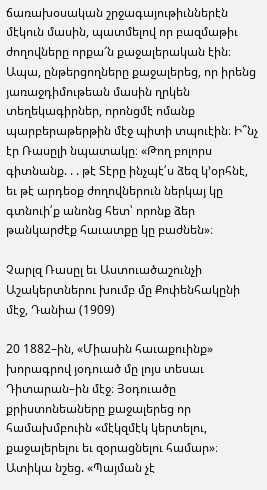ճառախօսական շրջագայութիւններէն մէկուն մասին, պատմելով որ բազմաթիւ ժողովները որքա՜ն քաջալերական էին։ Ապա, ընթերցողները քաջալերեց, որ իրենց յառաջդիմութեան մասին ղրկեն տեղեկագիրներ, որոնցմէ ոմանք պարբերաթերթին մէջ պիտի տպուէին։ Ի՞նչ էր Ռասըլի նպատակը։ «Թող բոլորս գիտնանք. . . թէ Տէրը ինչպէ՛ս ձեզ կ’օրհնէ, եւ թէ արդեօք ժողովներուն ներկայ կը գտնուի՛ք անոնց հետ՝ որոնք ձեր թանկարժէք հաւատքը կը բաժնեն»։

Չարլզ Ռասըլ եւ Աստուածաշունչի Աշակերտներու խումբ մը Քոփենհակընի մէջ, Դանիա (1909)

20 1882–ին, «Միասին հաւաքուինք» խորագրով յօդուած մը լոյս տեսաւ Դիտարան–ին մէջ։ Յօդուածը քրիստոնեաները քաջալերեց որ համախմբուին «մէկզմէկ կերտելու, քաջալերելու եւ զօրացնելու համար»։ Ատիկա նշեց. «Պայման չէ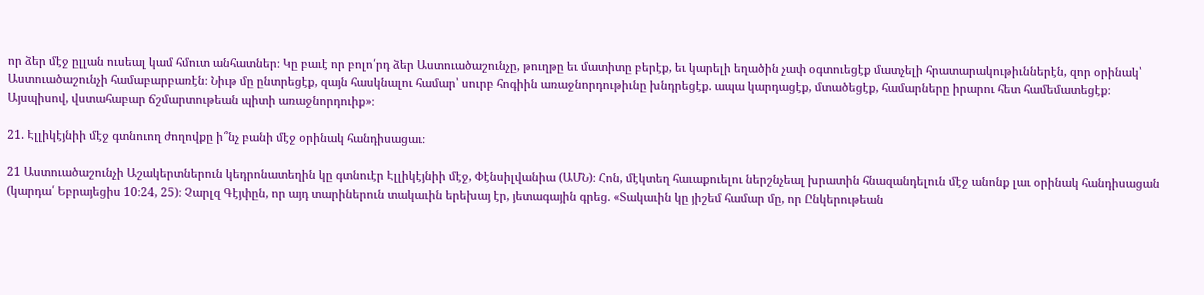որ ձեր մէջ ըլլան ուսեալ կամ հմուտ անհատներ։ Կը բաւէ որ բոլո՛րդ ձեր Աստուածաշունչը, թուղթը եւ մատիտը բերէք, եւ կարելի եղածին չափ օգտուեցէք մատչելի հրատարակութիւններէն, զոր օրինակ՝ Աստուածաշունչի համաբարբառէն։ Նիւթ մը ընտրեցէք, զայն հասկնալու համար՝ սուրբ հոգիին առաջնորդութիւնը խնդրեցէք. ապա կարդացէք, մտածեցէք, համարները իրարու հետ համեմատեցէք։ Այսպիսով, վստահաբար ճշմարտութեան պիտի առաջնորդուիք»։

21. Էլլիկէյնիի մէջ գտնուող ժողովքը ի՞նչ բանի մէջ օրինակ հանդիսացաւ։

21 Աստուածաշունչի Աշակերտներուն կեդրոնատեղին կը գտնուէր Էլլիկէյնիի մէջ, Փէնսիլվանիա (ԱՄՆ)։ Հոն, մէկտեղ հաւաքուելու ներշնչեալ խրատին հնազանդելուն մէջ անոնք լաւ օրինակ հանդիսացան (կարդա՛ Եբրայեցիս 10։24, 25)։ Չարլզ Գէյփըն, որ այդ տարիներուն տակաւին երեխայ էր, յետագային գրեց. «Տակաւին կը յիշեմ համար մը, որ Ընկերութեան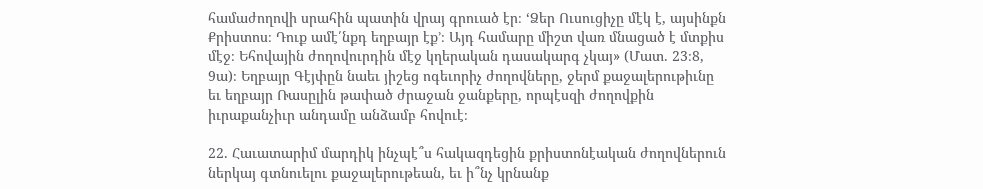համաժողովի սրահին պատին վրայ գրուած էր։ ‘Ձեր Ուսուցիչը մէկ է, այսինքն Քրիստոս։ Դուք ամէ՛նքդ եղբայր էք’։ Այդ համարը միշտ վառ մնացած է մտքիս մէջ։ Եհովային ժողովուրդին մէջ կղերական դասակարգ չկայ» (Մատ. 23։8, 9ա)։ Եղբայր Գէյփըն նաեւ յիշեց ոգեւորիչ ժողովները, ջերմ քաջալերութիւնը եւ եղբայր Ռասըլին թափած ժրաջան ջանքերը, որպէսզի ժողովքին իւրաքանչիւր անդամը անձամբ հովուէ։

22. Հաւատարիմ մարդիկ ինչպէ՞ս հակազդեցին քրիստոնէական ժողովներուն ներկայ գտնուելու քաջալերութեան, եւ ի՞նչ կրնանք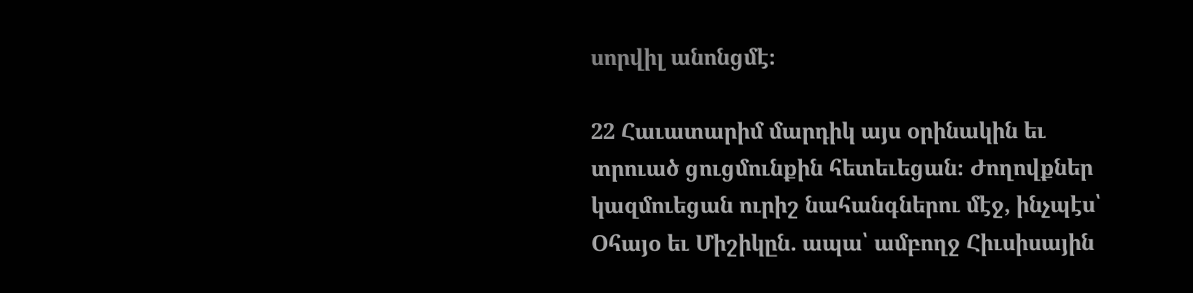սորվիլ անոնցմէ։

22 Հաւատարիմ մարդիկ այս օրինակին եւ տրուած ցուցմունքին հետեւեցան։ Ժողովքներ կազմուեցան ուրիշ նահանգներու մէջ, ինչպէս՝ Օհայօ եւ Միշիկըն. ապա՝ ամբողջ Հիւսիսային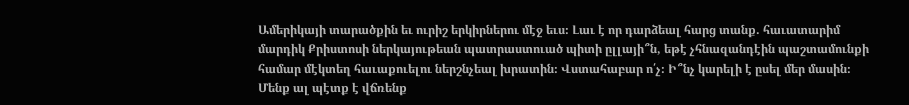Ամերիկայի տարածքին եւ ուրիշ երկիրներու մէջ եւս։ Լաւ է որ դարձեալ հարց տանք. հաւատարիմ մարդիկ Քրիստոսի ներկայութեան պատրաստուած պիտի ըլլայի՞ն, եթէ չհնազանդէին պաշտամունքի համար մէկտեղ հաւաքուելու ներշնչեալ խրատին։ Վստահաբար ո՛չ։ Ի՞նչ կարելի է ըսել մեր մասին։ Մենք ալ պէտք է վճռենք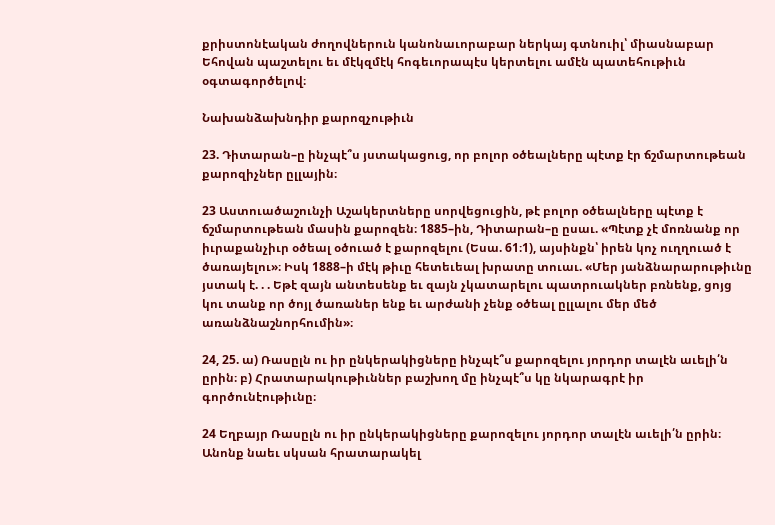քրիստոնէական ժողովներուն կանոնաւորաբար ներկայ գտնուիլ՝ միասնաբար Եհովան պաշտելու եւ մէկզմէկ հոգեւորապէս կերտելու ամէն պատեհութիւն օգտագործելով։

Նախանձախնդիր քարոզչութիւն

23. Դիտարան–ը ինչպէ՞ս յստակացուց, որ բոլոր օծեալները պէտք էր ճշմարտութեան քարոզիչներ ըլլային։

23 Աստուածաշունչի Աշակերտները սորվեցուցին, թէ բոլոր օծեալները պէտք է ճշմարտութեան մասին քարոզեն։ 1885–ին, Դիտարան–ը ըսաւ. «Պէտք չէ մոռնանք որ իւրաքանչիւր օծեալ օծուած է քարոզելու (Եսա. 61։1), այսինքն՝ իրեն կոչ ուղղուած է ծառայելու»։ Իսկ 1888–ի մէկ թիւը հետեւեալ խրատը տուաւ. «Մեր յանձնարարութիւնը յստակ է. . . Եթէ զայն անտեսենք եւ զայն չկատարելու պատրուակներ բռնենք, ցոյց կու տանք որ ծոյլ ծառաներ ենք եւ արժանի չենք օծեալ ըլլալու մեր մեծ առանձնաշնորհումին»։

24, 25. ա) Ռասըլն ու իր ընկերակիցները ինչպէ՞ս քարոզելու յորդոր տալէն աւելի՛ն ըրին։ բ) Հրատարակութիւններ բաշխող մը ինչպէ՞ս կը նկարագրէ իր գործունէութիւնը։

24 Եղբայր Ռասըլն ու իր ընկերակիցները քարոզելու յորդոր տալէն աւելի՛ն ըրին։ Անոնք նաեւ սկսան հրատարակել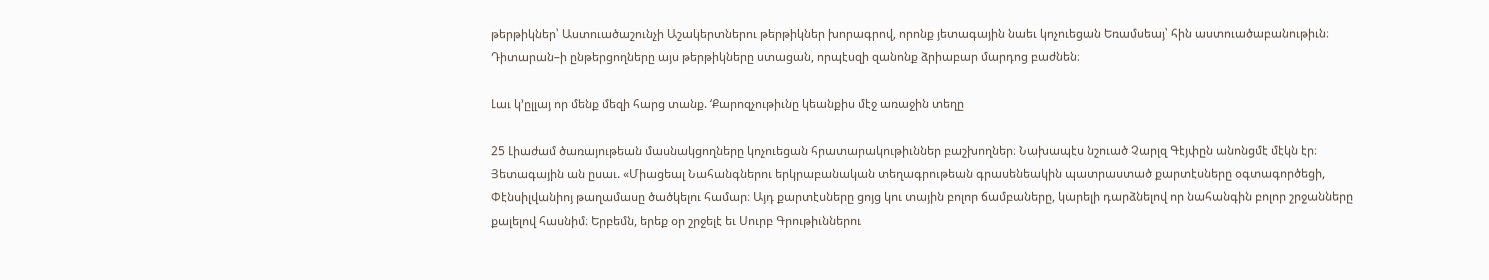թերթիկներ՝ Աստուածաշունչի Աշակերտներու թերթիկներ խորագրով, որոնք յետագային նաեւ կոչուեցան Եռամսեայ՝ հին աստուածաբանութիւն։ Դիտարան–ի ընթերցողները այս թերթիկները ստացան, որպէսզի զանոնք ձրիաբար մարդոց բաժնեն։

Լաւ կ’ըլլայ որ մենք մեզի հարց տանք. ‘Քարոզչութիւնը կեանքիս մէջ առաջին տեղը

25 Լիաժամ ծառայութեան մասնակցողները կոչուեցան հրատարակութիւններ բաշխողներ։ Նախապէս նշուած Չարլզ Գէյփըն անոնցմէ մէկն էր։ Յետագային ան ըսաւ. «Միացեալ Նահանգներու երկրաբանական տեղագրութեան գրասենեակին պատրաստած քարտէսները օգտագործեցի, Փէնսիլվանիոյ թաղամասը ծածկելու համար։ Այդ քարտէսները ցոյց կու տային բոլոր ճամբաները, կարելի դարձնելով որ նահանգին բոլոր շրջանները քալելով հասնիմ։ Երբեմն, երեք օր շրջելէ եւ Սուրբ Գրութիւններու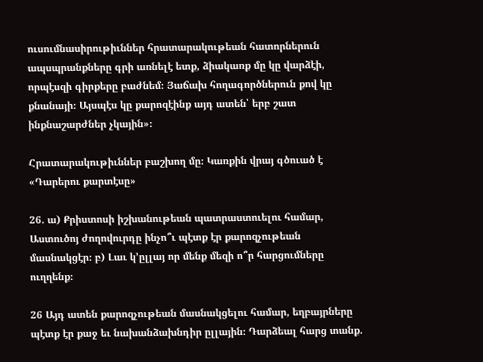ուսումնասիրութիւններ հրատարակութեան հատորներուն ապսպրանքները գրի առնելէ ետք, ձիակառք մը կը վարձէի, որպէսզի գիրքերը բաժնեմ։ Յաճախ հողագործներուն քով կը քնանայի։ Այսպէս կը քարոզէինք այդ ատեն՝ երբ շատ ինքնաշարժներ չկային»։

Հրատարակութիւններ բաշխող մը։ Կառքին վրայ գծուած է «Դարերու քարտէսը»

26. ա) Քրիստոսի իշխանութեան պատրաստուելու համար, Աստուծոյ ժողովուրդը ինչո՞ւ պէտք էր քարոզչութեան մասնակցէր։ բ) Լաւ կ’ըլլայ որ մենք մեզի ո՞ր հարցումները ուղղենք։

26 Այդ ատեն քարոզչութեան մասնակցելու համար, եղբայրները պէտք էր քաջ եւ նախանձախնդիր ըլլային։ Դարձեալ հարց տանք.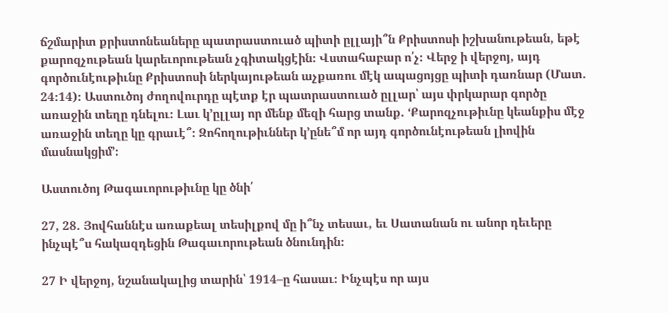ճշմարիտ քրիստոնեաները պատրաստուած պիտի ըլլայի՞ն Քրիստոսի իշխանութեան, եթէ քարոզչութեան կարեւորութեան չգիտակցէին։ Վստահաբար ո՛չ։ Վերջ ի վերջոյ, այդ գործունէութիւնը Քրիստոսի ներկայութեան աչքառու մէկ ապացոյցը պիտի դառնար (Մատ. 24։14)։ Աստուծոյ ժողովուրդը պէտք էր պատրաստուած ըլլար՝ այս փրկարար գործը առաջին տեղը դնելու։ Լաւ կ’ըլլայ որ մենք մեզի հարց տանք. ‘Քարոզչութիւնը կեանքիս մէջ առաջին տեղը կը գրաւէ՞։ Զոհողութիւններ կ’ընե՞մ որ այդ գործունէութեան լիովին մասնակցիմ’։

Աստուծոյ Թագաւորութիւնը կը ծնի՛

27, 28. Յովհաննէս առաքեալ տեսիլքով մը ի՞նչ տեսաւ, եւ Սատանան ու անոր դեւերը ինչպէ՞ս հակազդեցին Թագաւորութեան ծնունդին։

27 Ի վերջոյ, նշանակալից տարին՝ 1914–ը հասաւ։ Ինչպէս որ այս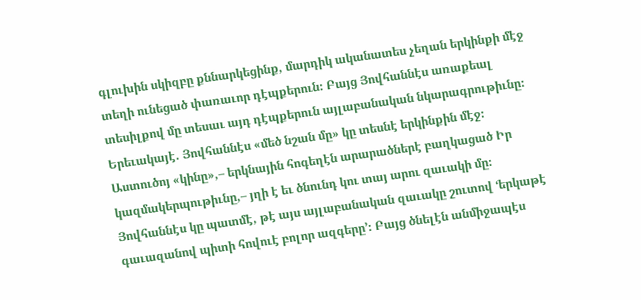գլուխին սկիզբը քննարկեցինք, մարդիկ ականատես չեղան երկինքի մէջ տեղի ունեցած փառաւոր դէպքերուն։ Բայց Յովհաննէս առաքեալ տեսիլքով մը տեսաւ այդ դէպքերուն այլաբանական նկարագրութիւնը։ Երեւակայէ. Յովհաննէս «մեծ նշան մը» կը տեսնէ երկինքին մէջ։ Աստուծոյ «կինը»,– երկնային հոգեղէն արարածներէ բաղկացած Իր կազմակերպութիւնը,– յղի է եւ ծնունդ կու տայ արու զաւակի մը։ Յովհաննէս կը պատմէ, թէ այս այլաբանական զաւակը շուտով ‘երկաթէ գաւազանով պիտի հովուէ բոլոր ազգերը’։ Բայց ծնելէն անմիջապէս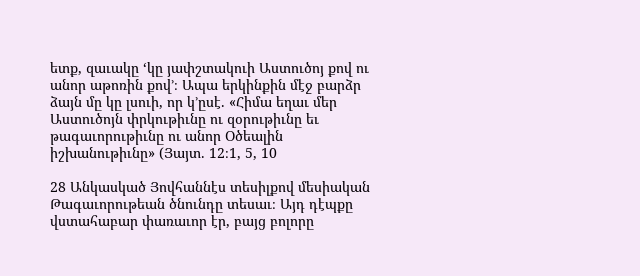ետք, զաւակը ‘կը յափշտակուի Աստուծոյ քով ու անոր աթոռին քով’։ Ապա երկինքին մէջ բարձր ձայն մը կը լսուի, որ կ’ըսէ. «Հիմա եղաւ մեր Աստուծոյն փրկութիւնը ու զօրութիւնը եւ թագաւորութիւնը ու անոր Օծեալին իշխանութիւնը» (Յայտ. 12։1, 5, 10

28 Անկասկած Յովհաննէս տեսիլքով մեսիական Թագաւորութեան ծնունդը տեսաւ։ Այդ դէպքը վստահաբար փառաւոր էր, բայց բոլորը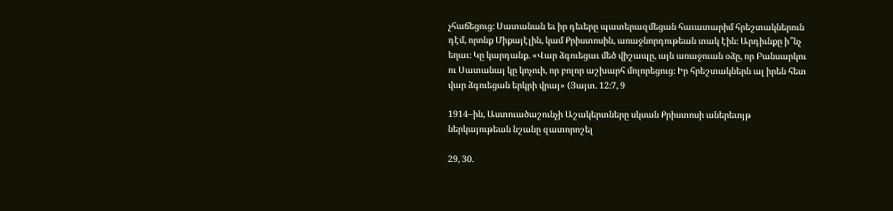չհաճեցուց։ Սատանան եւ իր դեւերը պատերազմեցան հաւատարիմ հրեշտակներուն դէմ, որոնք Միքայէլին, կամ Քրիստոսին, առաջնորդութեան տակ էին։ Արդիւնքը ի՞նչ եղաւ։ Կը կարդանք. «Վար ձգուեցաւ մեծ վիշապը, այն առաջուան օձը, որ Բանսարկու ու Սատանայ կը կոչուի, որ բոլոր աշխարհ մոլորեցուց։ Իր հրեշտակներն ալ իրեն հետ վար ձգուեցան երկրի վրայ» (Յայտ. 12։7, 9

1914–ին, Աստուածաշունչի Աշակերտները սկսան Քրիստոսի աներեւոյթ ներկայութեան նշանը զատորոշել

29, 30.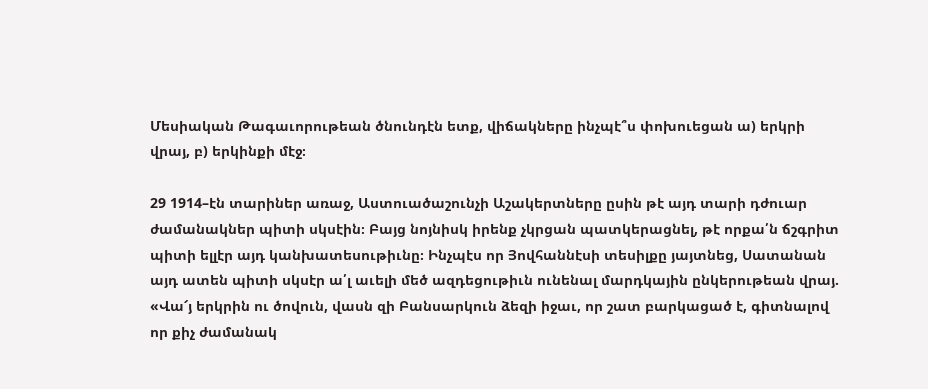Մեսիական Թագաւորութեան ծնունդէն ետք, վիճակները ինչպէ՞ս փոխուեցան ա) երկրի վրայ, բ) երկինքի մէջ։

29 1914–էն տարիներ առաջ, Աստուածաշունչի Աշակերտները ըսին թէ այդ տարի դժուար ժամանակներ պիտի սկսէին։ Բայց նոյնիսկ իրենք չկրցան պատկերացնել, թէ որքա՛ն ճշգրիտ պիտի ելլէր այդ կանխատեսութիւնը։ Ինչպէս որ Յովհաննէսի տեսիլքը յայտնեց, Սատանան այդ ատեն պիտի սկսէր ա՛լ աւելի մեծ ազդեցութիւն ունենալ մարդկային ընկերութեան վրայ. «Վա՜յ երկրին ու ծովուն, վասն զի Բանսարկուն ձեզի իջաւ, որ շատ բարկացած է, գիտնալով որ քիչ ժամանակ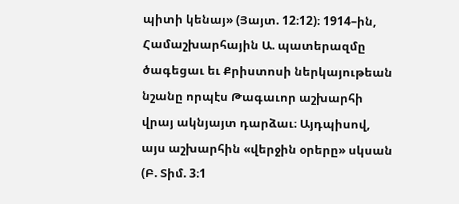պիտի կենայ» (Յայտ. 12։12)։ 1914–ին, Համաշխարհային Ա. պատերազմը ծագեցաւ եւ Քրիստոսի ներկայութեան նշանը որպէս Թագաւոր աշխարհի վրայ ակնյայտ դարձաւ։ Այդպիսով, այս աշխարհին «վերջին օրերը» սկսան (Բ. Տիմ. 3։1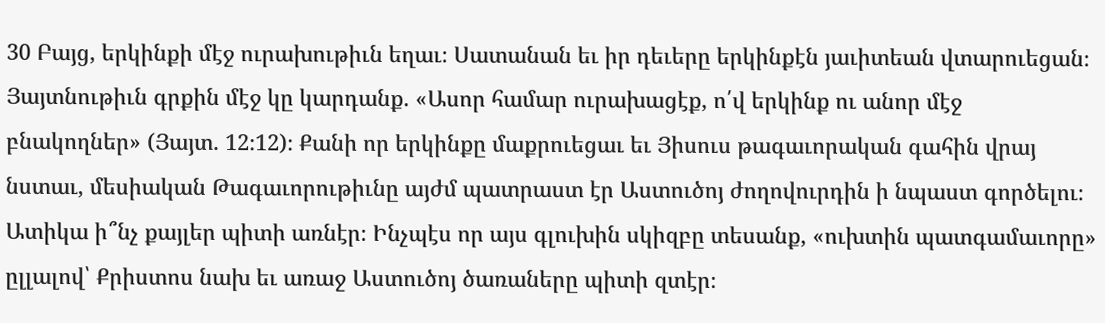30 Բայց, երկինքի մէջ ուրախութիւն եղաւ։ Սատանան եւ իր դեւերը երկինքէն յաւիտեան վտարուեցան։ Յայտնութիւն գրքին մէջ կը կարդանք. «Ասոր համար ուրախացէք, ո՛վ երկինք ու անոր մէջ բնակողներ» (Յայտ. 12։12)։ Քանի որ երկինքը մաքրուեցաւ եւ Յիսուս թագաւորական գահին վրայ նստաւ, մեսիական Թագաւորութիւնը այժմ պատրաստ էր Աստուծոյ ժողովուրդին ի նպաստ գործելու։ Ատիկա ի՞նչ քայլեր պիտի առնէր։ Ինչպէս որ այս գլուխին սկիզբը տեսանք, «ուխտին պատգամաւորը» ըլլալով՝ Քրիստոս նախ եւ առաջ Աստուծոյ ծառաները պիտի զտէր։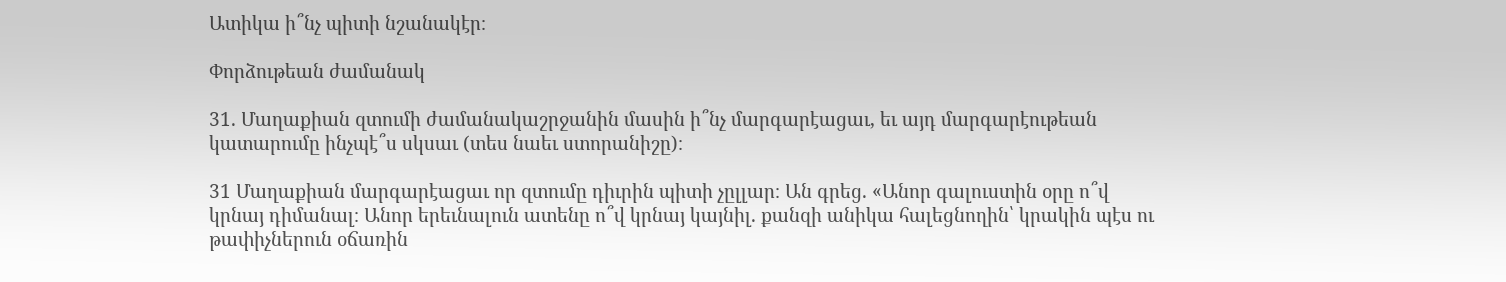Ատիկա ի՞նչ պիտի նշանակէր։

Փորձութեան ժամանակ

31. Մաղաքիան զտումի ժամանակաշրջանին մասին ի՞նչ մարգարէացաւ, եւ այդ մարգարէութեան կատարումը ինչպէ՞ս սկսաւ (տես նաեւ ստորանիշը)։

31 Մաղաքիան մարգարէացաւ որ զտումը դիւրին պիտի չըլլար։ Ան գրեց. «Անոր գալուստին օրը ո՞վ կրնայ դիմանալ։ Անոր երեւնալուն ատենը ո՞վ կրնայ կայնիլ. քանզի անիկա հալեցնողին՝ կրակին պէս ու թափիչներուն օճառին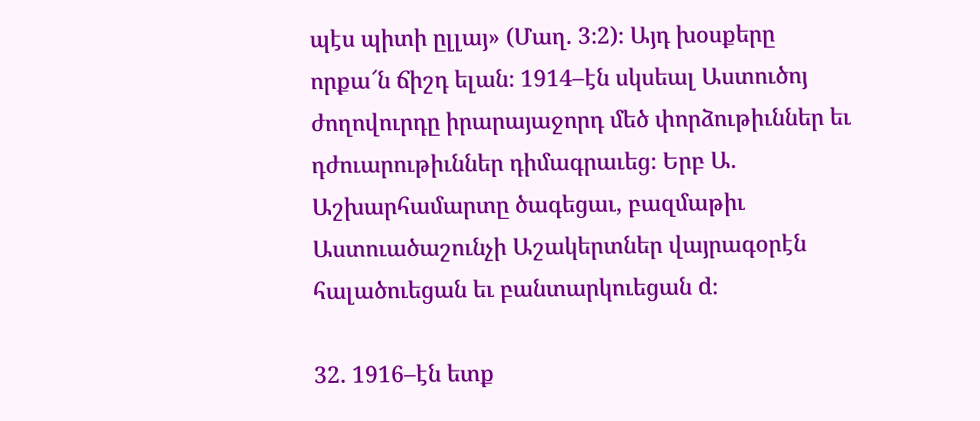պէս պիտի ըլլայ» (Մաղ. 3։2)։ Այդ խօսքերը որքա՜ն ճիշդ ելան։ 1914–էն սկսեալ Աստուծոյ ժողովուրդը իրարայաջորդ մեծ փորձութիւններ եւ դժուարութիւններ դիմագրաւեց։ Երբ Ա. Աշխարհամարտը ծագեցաւ, բազմաթիւ Աստուածաշունչի Աշակերտներ վայրագօրէն հալածուեցան եւ բանտարկուեցան d։

32. 1916–էն ետք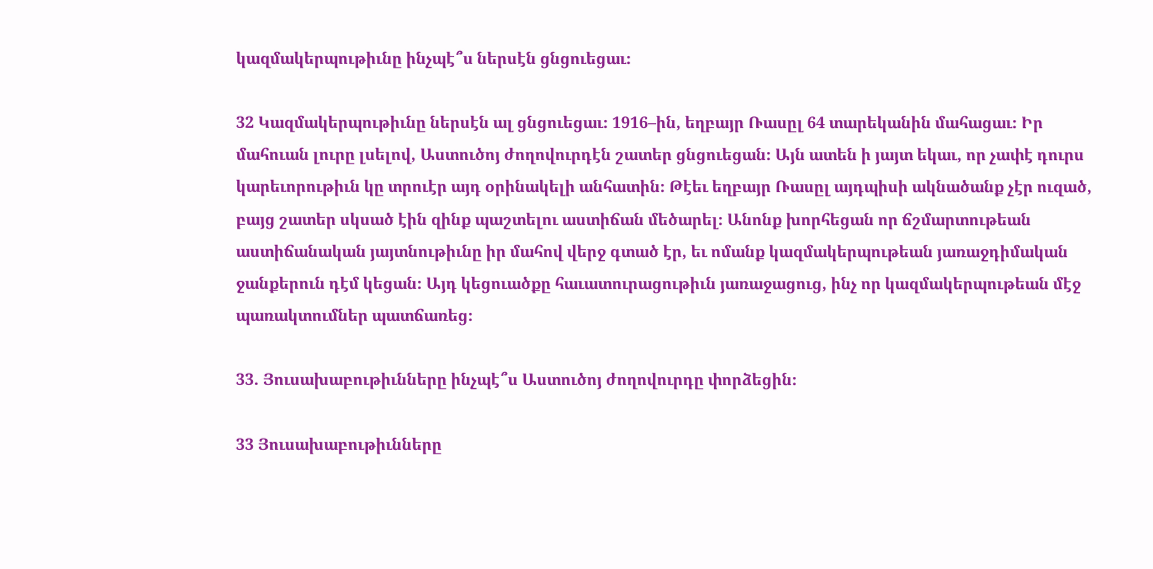կազմակերպութիւնը ինչպէ՞ս ներսէն ցնցուեցաւ։

32 Կազմակերպութիւնը ներսէն ալ ցնցուեցաւ։ 1916–ին, եղբայր Ռասըլ 64 տարեկանին մահացաւ։ Իր մահուան լուրը լսելով, Աստուծոյ ժողովուրդէն շատեր ցնցուեցան։ Այն ատեն ի յայտ եկաւ, որ չափէ դուրս կարեւորութիւն կը տրուէր այդ օրինակելի անհատին։ Թէեւ եղբայր Ռասըլ այդպիսի ակնածանք չէր ուզած, բայց շատեր սկսած էին զինք պաշտելու աստիճան մեծարել։ Անոնք խորհեցան որ ճշմարտութեան աստիճանական յայտնութիւնը իր մահով վերջ գտած էր, եւ ոմանք կազմակերպութեան յառաջդիմական ջանքերուն դէմ կեցան։ Այդ կեցուածքը հաւատուրացութիւն յառաջացուց, ինչ որ կազմակերպութեան մէջ պառակտումներ պատճառեց։

33. Յուսախաբութիւնները ինչպէ՞ս Աստուծոյ ժողովուրդը փորձեցին։

33 Յուսախաբութիւնները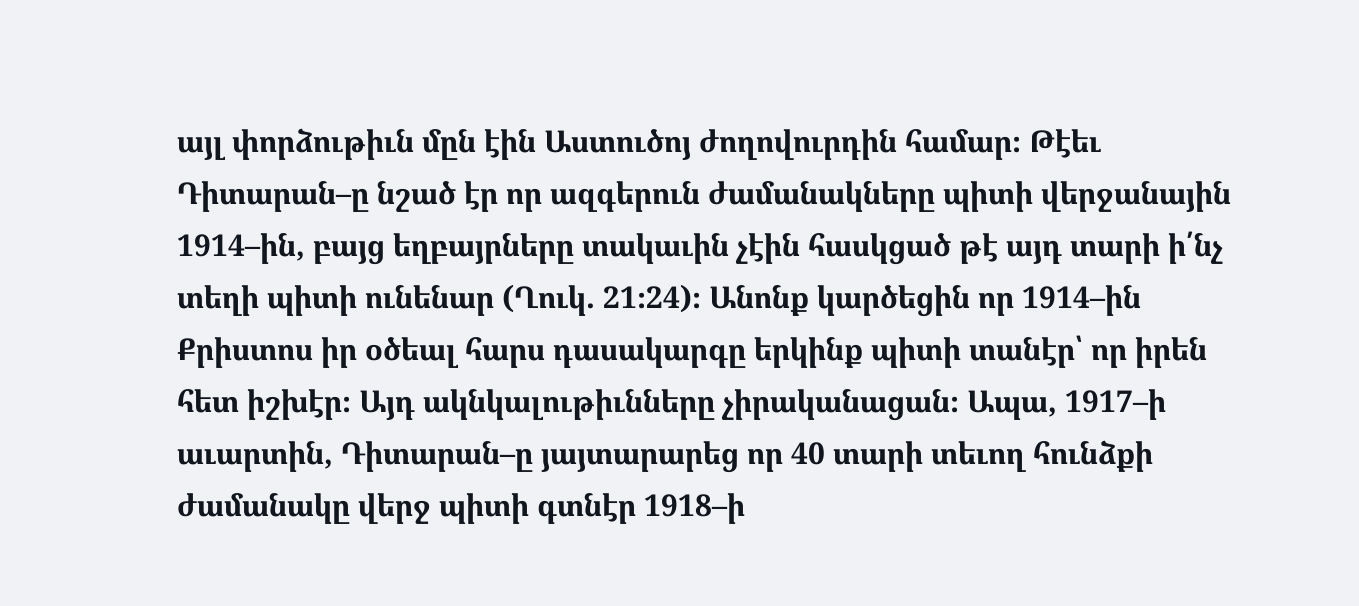այլ փորձութիւն մըն էին Աստուծոյ ժողովուրդին համար։ Թէեւ Դիտարան–ը նշած էր որ ազգերուն ժամանակները պիտի վերջանային 1914–ին, բայց եղբայրները տակաւին չէին հասկցած թէ այդ տարի ի՛նչ տեղի պիտի ունենար (Ղուկ. 21։24)։ Անոնք կարծեցին որ 1914–ին Քրիստոս իր օծեալ հարս դասակարգը երկինք պիտի տանէր՝ որ իրեն հետ իշխէր։ Այդ ակնկալութիւնները չիրականացան։ Ապա, 1917–ի աւարտին, Դիտարան–ը յայտարարեց որ 40 տարի տեւող հունձքի ժամանակը վերջ պիտի գտնէր 1918–ի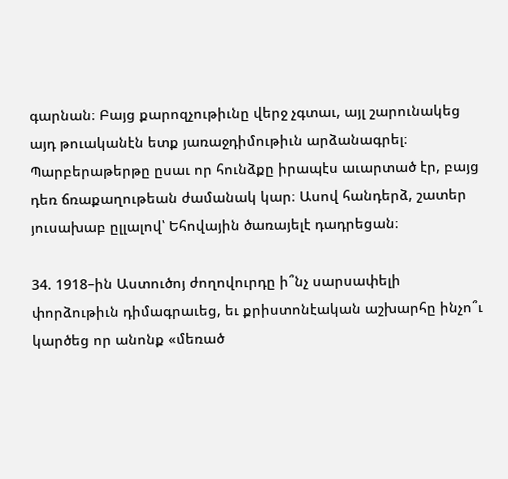գարնան։ Բայց քարոզչութիւնը վերջ չգտաւ, այլ շարունակեց այդ թուականէն ետք յառաջդիմութիւն արձանագրել։ Պարբերաթերթը ըսաւ որ հունձքը իրապէս աւարտած էր, բայց դեռ ճռաքաղութեան ժամանակ կար։ Ասով հանդերձ, շատեր յուսախաբ ըլլալով՝ Եհովային ծառայելէ դադրեցան։

34. 1918–ին Աստուծոյ ժողովուրդը ի՞նչ սարսափելի փորձութիւն դիմագրաւեց, եւ քրիստոնէական աշխարհը ինչո՞ւ կարծեց որ անոնք «մեռած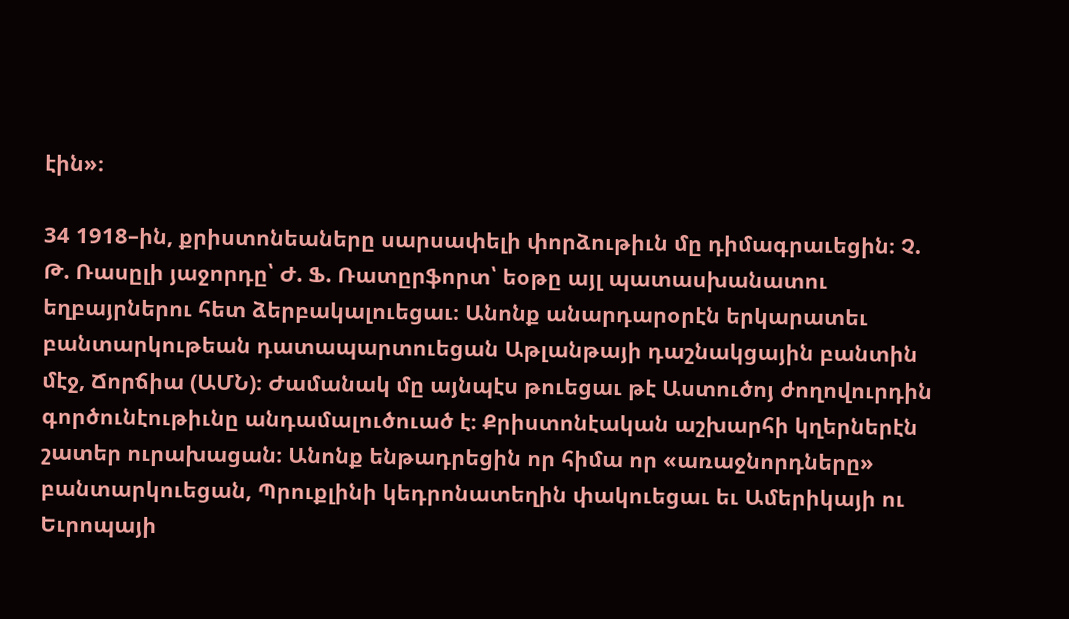էին»։

34 1918–ին, քրիստոնեաները սարսափելի փորձութիւն մը դիմագրաւեցին։ Չ. Թ. Ռասըլի յաջորդը՝ Ժ. Ֆ. Ռատըրֆորտ՝ եօթը այլ պատասխանատու եղբայրներու հետ ձերբակալուեցաւ։ Անոնք անարդարօրէն երկարատեւ բանտարկութեան դատապարտուեցան Աթլանթայի դաշնակցային բանտին մէջ, Ճորճիա (ԱՄՆ)։ Ժամանակ մը այնպէս թուեցաւ թէ Աստուծոյ ժողովուրդին գործունէութիւնը անդամալուծուած է։ Քրիստոնէական աշխարհի կղերներէն շատեր ուրախացան։ Անոնք ենթադրեցին որ հիմա որ «առաջնորդները» բանտարկուեցան, Պրուքլինի կեդրոնատեղին փակուեցաւ եւ Ամերիկայի ու Եւրոպայի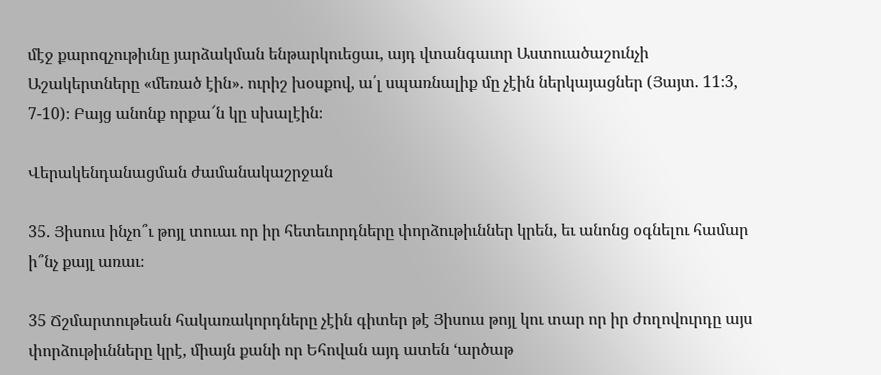մէջ քարոզչութիւնը յարձակման ենթարկուեցաւ, այդ վտանգաւոր Աստուածաշունչի Աշակերտները «մեռած էին». ուրիշ խօսքով, ա՛լ սպառնալիք մը չէին ներկայացներ (Յայտ. 11։3, 7-10)։ Բայց անոնք որքա՜ն կը սխալէին։

Վերակենդանացման ժամանակաշրջան

35. Յիսուս ինչո՞ւ թոյլ տուաւ որ իր հետեւորդները փորձութիւններ կրեն, եւ անոնց օգնելու համար ի՞նչ քայլ առաւ։

35 Ճշմարտութեան հակառակորդները չէին գիտեր թէ Յիսուս թոյլ կու տար որ իր ժողովուրդը այս փորձութիւնները կրէ, միայն քանի որ Եհովան այդ ատեն ‘արծաթ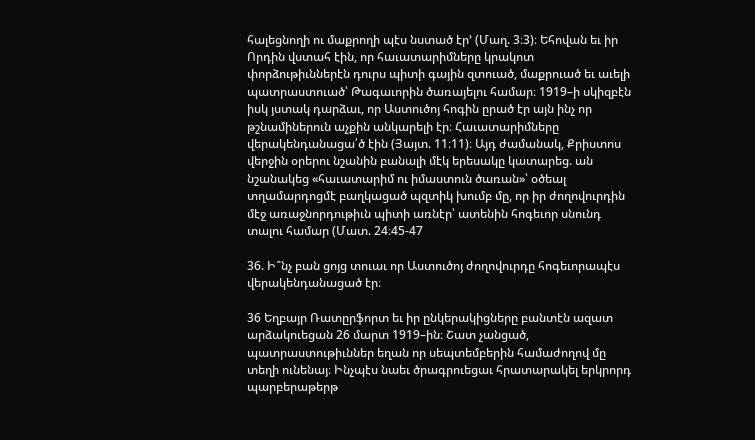հալեցնողի ու մաքրողի պէս նստած էր’ (Մաղ. 3։3)։ Եհովան եւ իր Որդին վստահ էին, որ հաւատարիմները կրակոտ փորձութիւններէն դուրս պիտի գային զտուած, մաքրուած եւ աւելի պատրաստուած՝ Թագաւորին ծառայելու համար։ 1919–ի սկիզբէն իսկ յստակ դարձաւ, որ Աստուծոյ հոգին ըրած էր այն ինչ որ թշնամիներուն աչքին անկարելի էր։ Հաւատարիմները վերակենդանացա՛ծ էին (Յայտ. 11։11)։ Այդ ժամանակ, Քրիստոս վերջին օրերու նշանին բանալի մէկ երեսակը կատարեց. ան նշանակեց «հաւատարիմ ու իմաստուն ծառան»՝ օծեալ տղամարդոցմէ բաղկացած պզտիկ խումբ մը, որ իր ժողովուրդին մէջ առաջնորդութիւն պիտի առնէր՝ ատենին հոգեւոր սնունդ տալու համար (Մատ. 24։45-47

36. Ի՞նչ բան ցոյց տուաւ որ Աստուծոյ ժողովուրդը հոգեւորապէս վերակենդանացած էր։

36 Եղբայր Ռատըրֆորտ եւ իր ընկերակիցները բանտէն ազատ արձակուեցան 26 մարտ 1919–ին։ Շատ չանցած, պատրաստութիւններ եղան որ սեպտեմբերին համաժողով մը տեղի ունենայ։ Ինչպէս նաեւ ծրագրուեցաւ հրատարակել երկրորդ պարբերաթերթ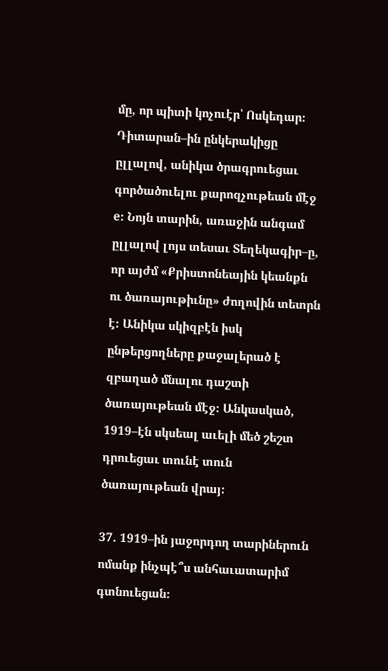մը, որ պիտի կոչուէր՝ Ոսկեդար։ Դիտարան–ին ընկերակիցը ըլլալով, անիկա ծրագրուեցաւ գործածուելու քարոզչութեան մէջ e։ Նոյն տարին, առաջին անգամ ըլլալով լոյս տեսաւ Տեղեկագիր–ը, որ այժմ «Քրիստոնեային կեանքն ու ծառայութիւնը» ժողովին տետրն է։ Անիկա սկիզբէն իսկ ընթերցողները քաջալերած է զբաղած մնալու դաշտի ծառայութեան մէջ։ Անկասկած, 1919–էն սկսեալ աւելի մեծ շեշտ դրուեցաւ տունէ տուն ծառայութեան վրայ։

37. 1919–ին յաջորդող տարիներուն ոմանք ինչպէ՞ս անհաւատարիմ գտնուեցան։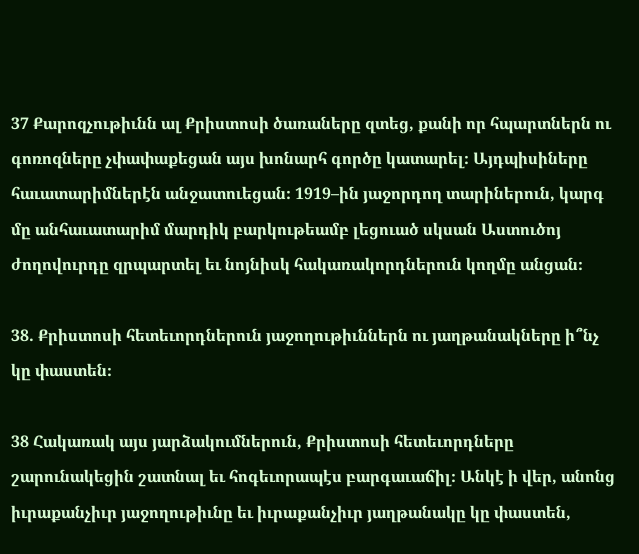37 Քարոզչութիւնն ալ Քրիստոսի ծառաները զտեց, քանի որ հպարտներն ու գոռոզները չփափաքեցան այս խոնարհ գործը կատարել։ Այդպիսիները հաւատարիմներէն անջատուեցան։ 1919–ին յաջորդող տարիներուն, կարգ մը անհաւատարիմ մարդիկ բարկութեամբ լեցուած սկսան Աստուծոյ ժողովուրդը զրպարտել եւ նոյնիսկ հակառակորդներուն կողմը անցան։

38. Քրիստոսի հետեւորդներուն յաջողութիւններն ու յաղթանակները ի՞նչ կը փաստեն։

38 Հակառակ այս յարձակումներուն, Քրիստոսի հետեւորդները շարունակեցին շատնալ եւ հոգեւորապէս բարգաւաճիլ։ Անկէ ի վեր, անոնց իւրաքանչիւր յաջողութիւնը եւ իւրաքանչիւր յաղթանակը կը փաստեն,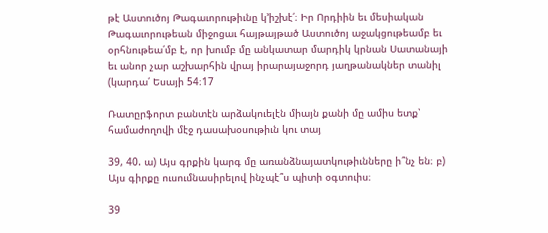թէ Աստուծոյ Թագաւորութիւնը կ’իշխէ՛։ Իր Որդիին եւ մեսիական Թագաւորութեան միջոցաւ հայթայթած Աստուծոյ աջակցութեամբ եւ օրհնութեա՛մբ է, որ խումբ մը անկատար մարդիկ կրնան Սատանայի եւ անոր չար աշխարհին վրայ իրարայաջորդ յաղթանակներ տանիլ (կարդա՛ Եսայի 54։17

Ռատըրֆորտ բանտէն արձակուելէն միայն քանի մը ամիս ետք՝ համաժողովի մէջ դասախօսութիւն կու տայ

39, 40. ա) Այս գրքին կարգ մը առանձնայատկութիւնները ի՞նչ են։ բ) Այս գիրքը ուսումնասիրելով ինչպէ՞ս պիտի օգտուիս։

39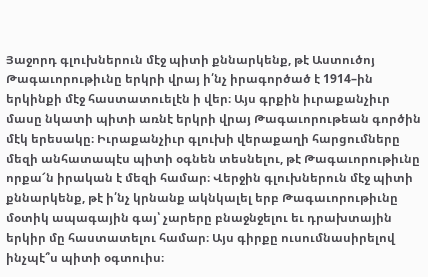Յաջորդ գլուխներուն մէջ պիտի քննարկենք, թէ Աստուծոյ Թագաւորութիւնը երկրի վրայ ի՛նչ իրագործած է 1914–ին երկինքի մէջ հաստատուելէն ի վեր։ Այս գրքին իւրաքանչիւր մասը նկատի պիտի առնէ երկրի վրայ Թագաւորութեան գործին մէկ երեսակը։ Իւրաքանչիւր գլուխի վերաքաղի հարցումները մեզի անհատապէս պիտի օգնեն տեսնելու, թէ Թագաւորութիւնը որքա՜ն իրական է մեզի համար։ Վերջին գլուխներուն մէջ պիտի քննարկենք, թէ ի՛նչ կրնանք ակնկալել երբ Թագաւորութիւնը մօտիկ ապագային գայ՝ չարերը բնաջնջելու եւ դրախտային երկիր մը հաստատելու համար։ Այս գիրքը ուսումնասիրելով ինչպէ՞ս պիտի օգտուիս։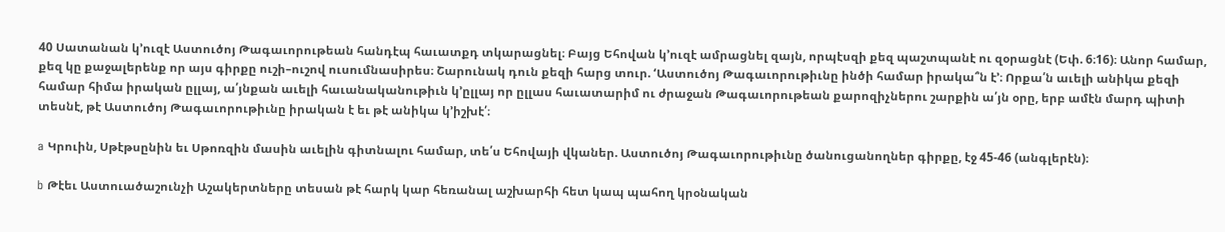40 Սատանան կ’ուզէ Աստուծոյ Թագաւորութեան հանդէպ հաւատքդ տկարացնել։ Բայց Եհովան կ’ուզէ ամրացնել զայն, որպէսզի քեզ պաշտպանէ ու զօրացնէ (Եփ. 6։16)։ Անոր համար, քեզ կը քաջալերենք որ այս գիրքը ուշի–ուշով ուսումնասիրես։ Շարունակ դուն քեզի հարց տուր. ‘Աստուծոյ Թագաւորութիւնը ինծի համար իրակա՞ն է’։ Որքա՛ն աւելի անիկա քեզի համար հիմա իրական ըլլայ, ա՛յնքան աւելի հաւանականութիւն կ’ըլլայ որ ըլլաս հաւատարիմ ու ժրաջան Թագաւորութեան քարոզիչներու շարքին ա՛յն օրը, երբ ամէն մարդ պիտի տեսնէ, թէ Աստուծոյ Թագաւորութիւնը իրական է եւ թէ անիկա կ’իշխէ՛։

a Կրուին, Սթէթսընին եւ Սթոռզին մասին աւելին գիտնալու համար, տե՛ս Եհովայի վկաներ. Աստուծոյ Թագաւորութիւնը ծանուցանողներ գիրքը, էջ 45-46 (անգլերէն)։

b Թէեւ Աստուածաշունչի Աշակերտները տեսան թէ հարկ կար հեռանալ աշխարհի հետ կապ պահող կրօնական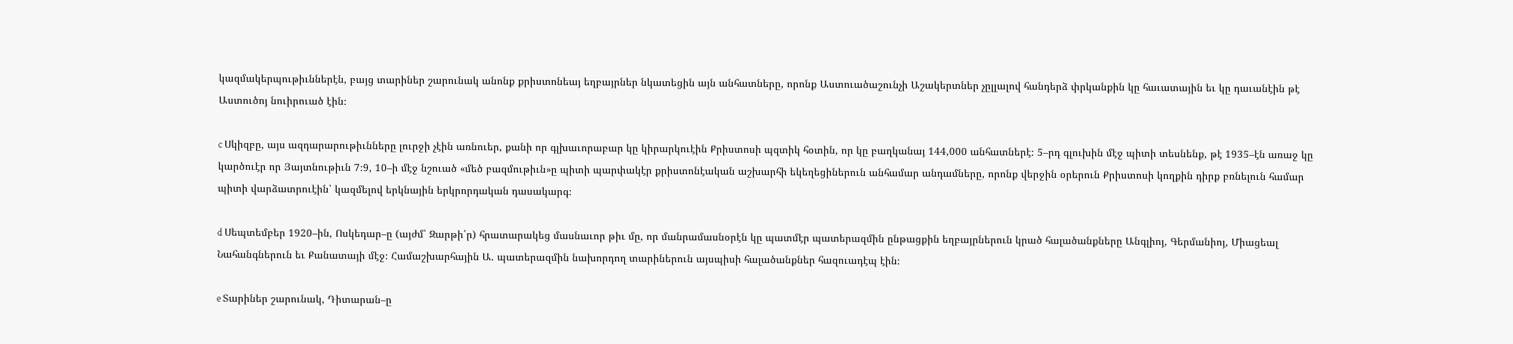կազմակերպութիւններէն, բայց տարիներ շարունակ անոնք քրիստոնեայ եղբայրներ նկատեցին այն անհատները, որոնք Աստուածաշունչի Աշակերտներ չըլլալով հանդերձ փրկանքին կը հաւատային եւ կը դաւանէին թէ Աստուծոյ նուիրուած էին։

c Սկիզբը, այս ազդարարութիւնները լուրջի չէին առնուեր, քանի որ գլխաւորաբար կը կիրարկուէին Քրիստոսի պզտիկ հօտին, որ կը բաղկանայ 144,000 անհատներէ։ 5–րդ գլուխին մէջ պիտի տեսնենք, թէ 1935–էն առաջ կը կարծուէր որ Յայտնութիւն 7։9, 10–ի մէջ նշուած «մեծ բազմութիւն»ը պիտի պարփակէր քրիստոնէական աշխարհի եկեղեցիներուն անհամար անդամները, որոնք վերջին օրերուն Քրիստոսի կողքին դիրք բռնելուն համար պիտի վարձատրուէին՝ կազմելով երկնային երկրորդական դասակարգ։

d Սեպտեմբեր 1920–ին, Ոսկեդար–ը (այժմ՝ Զարթի՛ր) հրատարակեց մասնաւոր թիւ մը, որ մանրամասնօրէն կը պատմէր պատերազմին ընթացքին եղբայրներուն կրած հալածանքները Անգլիոյ, Գերմանիոյ, Միացեալ Նահանգներուն եւ Քանատայի մէջ։ Համաշխարհային Ա. պատերազմին նախորդող տարիներուն այսպիսի հալածանքներ հազուադէպ էին։

e Տարիներ շարունակ, Դիտարան–ը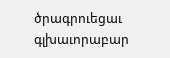ծրագրուեցաւ գլխաւորաբար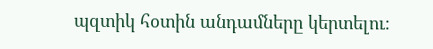պզտիկ հօտին անդամները կերտելու։